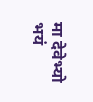मा देवेभ्यो भयं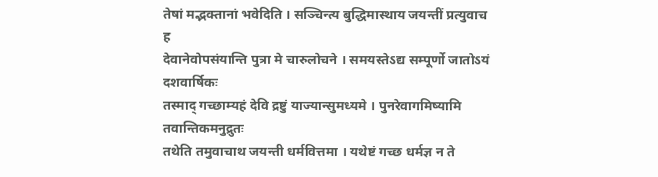तेषां मद्भक्तानां भवेदिति । सञ्चिन्त्य बुद्धिमास्थाय जयन्तीं प्रत्युवाच ह
देवानेवोपसंयान्ति पुत्रा मे चारुलोचने । समयस्तेऽद्य सम्पूर्णो जातोऽयं दशवार्षिकः
तस्माद् गच्छाम्यहं देवि द्रष्टुं याज्यान्सुमध्यमे । पुनरेवागमिष्यामि तवान्तिकमनुद्रुतः
तथेति तमुवाचाथ जयन्ती धर्मवित्तमा । यथेष्टं गच्छ धर्मज्ञ न ते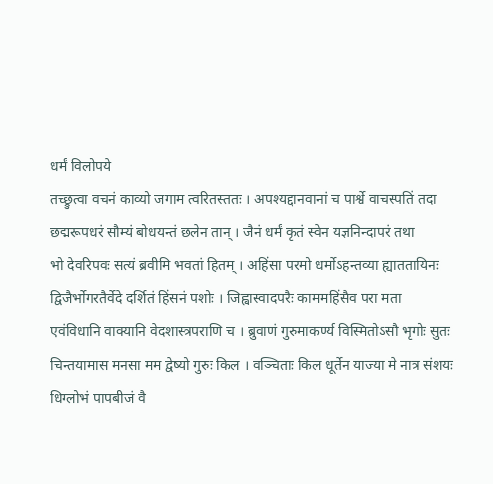धर्मं विलोपये
तच्छ्रुत्वा वचनं काव्यो जगाम त्वरितस्ततः । अपश्यद्दानवानां च पार्श्वे वाचस्पतिं तदा
छद्मरूपधरं सौम्यं बोधयन्तं छलेन तान् । जैनं धर्मं कृतं स्वेन यज्ञनिन्दापरं तथा
भो देवरिपवः सत्यं ब्रवीमि भवतां हितम् । अहिंसा परमो धर्मोऽहन्तव्या ह्याततायिनः
द्विजैर्भोगरतैर्वेदे दर्शितं हिंसनं पशोः । जिह्वास्वादपरैः काममहिंसैव परा मता
एवंविधानि वाक्यानि वेदशास्त्रपराणि च । ब्रुवाणं गुरुमाकर्ण्य विस्मितोऽसौ भृगोः सुतः
चिन्तयामास मनसा मम द्वेष्यो गुरुः किल । वञ्चिताः किल धूर्तेन याज्या मे नात्र संशयः
धिग्लोभं पापबीजं वै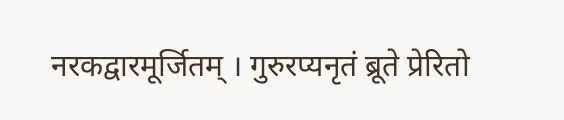नरकद्वारमूर्जितम् । गुरुरप्यनृतं ब्रूते प्रेरितो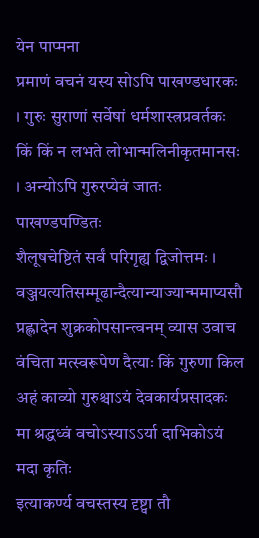येन पाप्मना
प्रमाणं वचनं यस्य सोऽपि पाखण्डधारकः । गुरुः सुराणां सर्वेषां धर्मशास्त्रप्रवर्तकः
किं किं न लभते लोभान्मलिनीकृतमानसः । अन्योऽपि गुरुरप्येवं जातः पाखण्डपण्डितः
शैलूषचेष्टितं सर्वं परिगृह्य द्विजोत्तमः । वञ्जयत्यतिसम्मूढान्दैत्यान्याज्यान्ममाप्यसौ
प्रह्लादेन शुक्रकोपसान्त्वनम् व्यास उवाच वंचिता मत्स्वरूपेण दैत्याः किं गुरुणा किल
अहं काव्यो गुरुश्चाऽयं देवकार्यप्रसादकः
मा श्रद्धध्वं वचोऽस्याऽऽर्या दाभिकोऽयं मदा कृतिः
इत्याकर्ण्य वचस्तस्य दृष्ट्वा तौ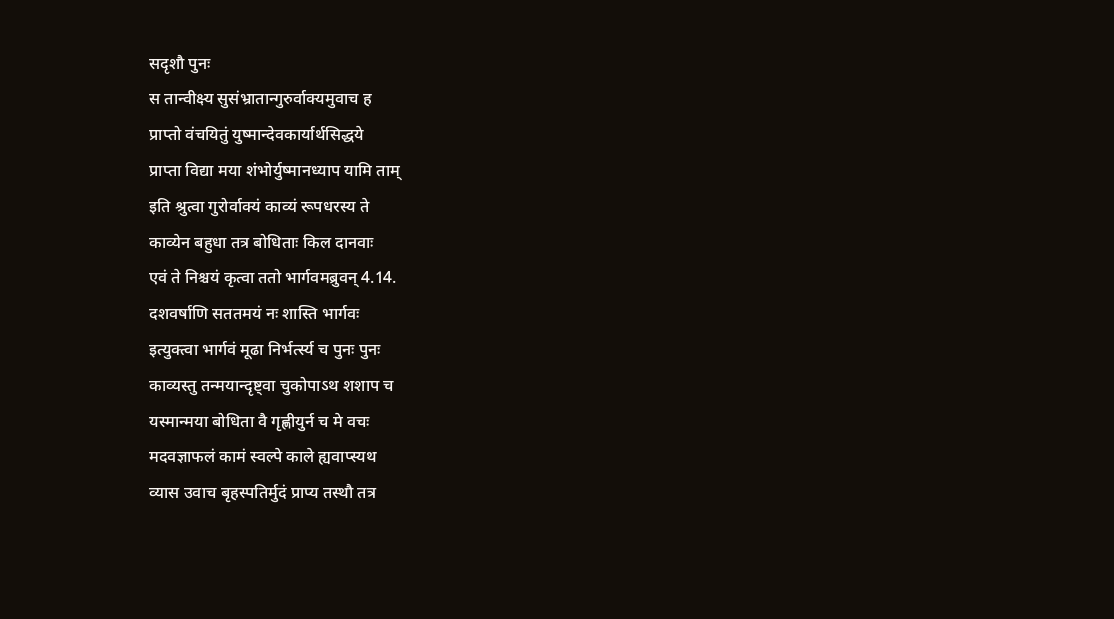सदृशौ पुनः
स तान्वीक्ष्य सुसंभ्रातान्गुरुर्वाक्यमुवाच ह
प्राप्तो वंचयितुं युष्मान्देवकार्यार्थसिद्धये
प्राप्ता विद्या मया शंभोर्युष्मानध्याप यामि ताम्
इति श्रुत्वा गुरोर्वाक्यं काव्यं रूपधरस्य ते
काव्येन बहुधा तत्र बोधिताः किल दानवाः
एवं ते निश्चयं कृत्वा ततो भार्गवमब्रुवन् 4.14.
दशवर्षाणि सततमयं नः शास्ति भार्गवः
इत्युक्त्वा भार्गवं मूढा निर्भर्त्स्य च पुनः पुनः
काव्यस्तु तन्मयान्दृष्ट्वा चुकोपाऽथ शशाप च
यस्मान्मया बोधिता वै गृह्णीयुर्न च मे वचः
मदवज्ञाफलं कामं स्वल्पे काले ह्यवाप्स्यथ
व्यास उवाच बृहस्पतिर्मुदं प्राप्य तस्थौ तत्र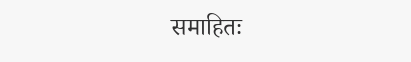समाहितः